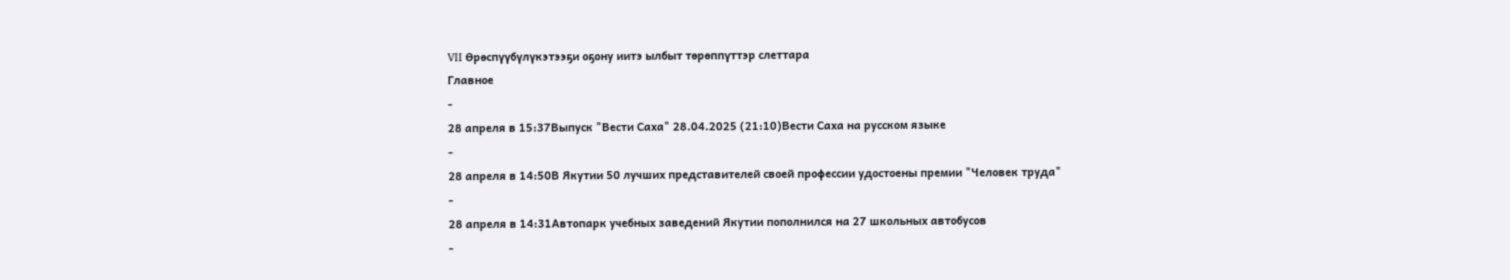VII Өрөспүүбүлүкэтээҕи оҕону иитэ ылбыт төрөппүттэр слеттара
Главное
-
28 апреля в 15:37Выпуск "Вести Саха" 28.04.2025 (21:10)Вести Саха на русском языке
-
28 апреля в 14:50В Якутии 50 лучших представителей своей профессии удостоены премии "Человек труда"
-
28 апреля в 14:31Автопарк учебных заведений Якутии пополнился на 27 школьных автобусов
-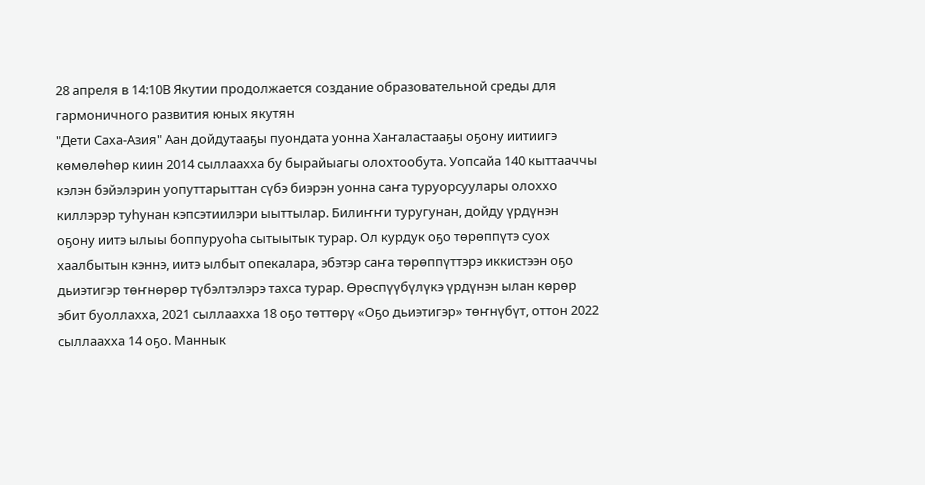28 апреля в 14:10В Якутии продолжается создание образовательной среды для гармоничного развития юных якутян
"Дети Саха-Азия" Аан дойдутааҕы пуондата уонна Хаҥаластааҕы оҕону иитиигэ көмөлөһөр киин 2014 сыллаахха бу бырайыагы олохтообута. Уопсайа 140 кыттааччы кэлэн бэйэлэрин уопуттарыттан сүбэ биэрэн уонна саҥа туруорсуулары олоххо киллэрэр туһунан кэпсэтиилэри ыыттылар. Билиҥҥи туругунан, дойду үрдүнэн оҕону иитэ ылыы боппуруоһа сытыытык турар. Ол курдук оҕо төрөппүтэ суох хаалбытын кэннэ, иитэ ылбыт опекалара, эбэтэр саҥа төрөппүттэрэ иккистээн оҕо дьиэтигэр төҥнөрөр түбэлтэлэрэ тахса турар. Өрөспүүбүлүкэ үрдүнэн ылан көрөр эбит буоллахха, 2021 сыллаахха 18 оҕо төттөрү «Оҕо дьиэтигэр» төҥнүбүт, оттон 2022 сыллаахха 14 оҕо. Маннык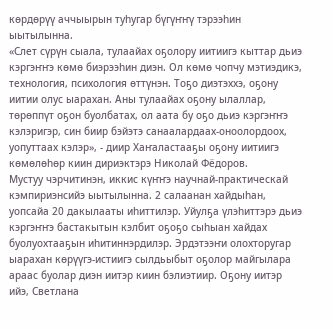көрдөрүү аччыырын туһугар бүгүҥҥү тэрээһин ыытылынна.
«Слет сүрүн сыала, тулаайах оҕолору иитиигэ кыттар дьиэ кэргэҥҥэ көмө биэрээһин диэн. Ол көмө чопчу мэтиэдикэ, технология, психология өттүнэн. Тоҕо диэтэххэ, оҕону иитии олус ыарахан. Аны тулаайах оҕону ылаллар, төрөппүт оҕон буолбатах, ол аата бу оҕо дьиэ кэргэҥҥэ кэлэригэр, син биир бэйэтэ санаалардаах-оноолордоох, уопуттаах кэлэр», - диир Хаҥаластааҕы оҕону иитиигэ көмөлөһөр киин дириэктэрэ Николай Фёдоров.
Мустуу чэрчитинэн, иккис күҥҥэ научнай-практическай кэмпириэнсийэ ыытылынна. 2 салаанан хайдыһан, уопсайа 20 дакылааты иһиттилэр. Уйулҕа үлэһиттэрэ дьиэ кэргэҥҥэ бастакытын кэлбит оҕоҕо сыһыан хайдах буолуохтааҕын иһитиннэрдилэр. Эрдэтээҥи олохторугар ыарахан көрүүгэ-истиигэ сылдьыбыт оҕолор майгылара араас буолар диэн иитэр киин бэлиэтиир. Оҕону иитэр ийэ, Светлана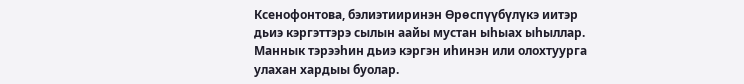Ксенофонтова, бэлиэтииринэн Өрөспүүбүлүкэ иитэр дьиэ кэргэттэрэ сылын аайы мустан ыһыах ыһыллар. Маннык тэрээһин дьиэ кэргэн иһинэн или олохтуурга улахан хардыы буолар.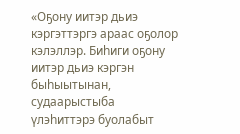«Оҕону иитэр дьиэ кэргэттэргэ араас оҕолор кэлэллэр. Биһиги оҕону иитэр дьиэ кэргэн быһыытынан, судаарыстыба үлэһиттэрэ буолабыт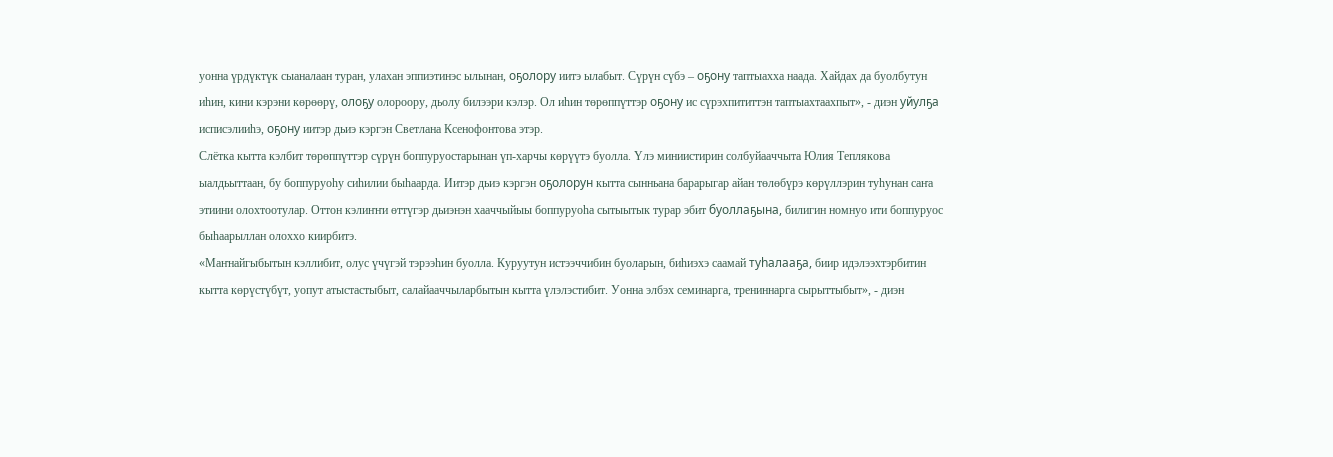уонна үрдүктүк сыаналаан туран, улахан эппиэтинэс ылынан, оҕолору иитэ ылабыт. Сүрүн сүбэ – оҕону таптыахха наада. Хайдах да буолбутун иһин, кини кэрэни көрөөрү, олоҕу олороору, дьолу билээри кэлэр. Ол иһин төрөппүттэр оҕону ис сүрэхпититтэн таптыахтаахпыт», - диэн уйулҕа исписэлииһэ, оҕону иитэр дьиэ кэргэн Светлана Ксенофонтова этэр.
Слётка кытта кэлбит төрөппүттэр сүрүн боппуруостарынан үп-харчы көрүүтэ буолла. Үлэ миниистирин солбуйааччыта Юлия Теплякова ыалдьыттаан, бу боппуруоһу сиһилии быһаарда. Иитэр дьиэ кэргэн оҕолорун кытта сынньана барарыгар айан төлөбүрэ көрүллэрин туһунан саҥа этиини олохтоотулар. Оттон кэлиҥҥи өттүгэр дьиэнэн хааччыйыы боппуруоһа сытыытык турар эбит буоллаҕына, билигин номнуо ити боппуруос быһаарыллан олоххо киирбитэ.
«Маҥнайгыбытын кэллибит, олус үчүгэй тэрээһин буолла. Куруутун истээччибин буоларын, биһиэхэ саамай туһалааҕа, биир идэлээхтэрбитин кытта көрүстүбүт, уопут атыстастыбыт, салайааччыларбытын кытта үлэлэстибит. Уонна элбэх семинарга, трениннарга сырыттыбыт», - диэн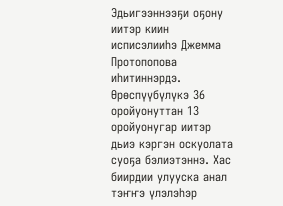Эдьигээннээҕи оҕону иитэр киин исписэлииһэ Джемма Протопопова иһитиннэрдэ.
Өрөспүүбүлүкэ 36 оройуонуттан 13 оройуонугар иитэр дьиэ кэргэн оскуолата суоҕа бэлиэтэннэ. Хас биирдии улууска анал тэҥҥэ үлэлэһэр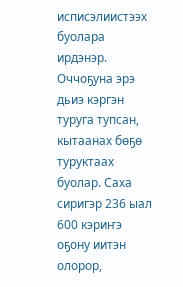исписэлиистээх буолара ирдэнэр. Оччоҕуна эрэ дьиэ кэргэн туруга тупсан, кытаанах бөҕө туруктаах буолар. Саха сиригэр 236 ыал 600 кэриҥэ оҕону иитэн олорор,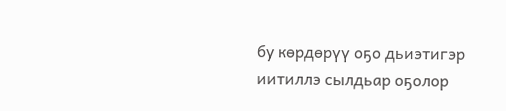бу көрдөрүү оҕо дьиэтигэр иитиллэ сылдьар оҕолор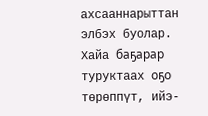ахсааннарыттан элбэх буолар. Хайа баҕарар туруктаах оҕо төрөппүт, ийэ-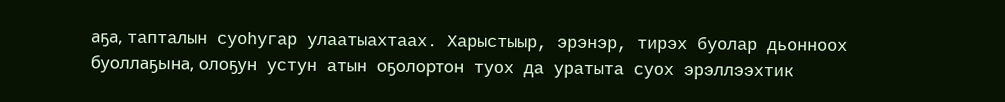аҕа, тапталын суоһугар улаатыахтаах. Харыстыыр, эрэнэр, тирэх буолар дьонноох буоллаҕына, олоҕун устун атын оҕолортон туох да уратыта суох эрэллээхтик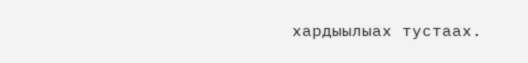хардыылыах тустаах.